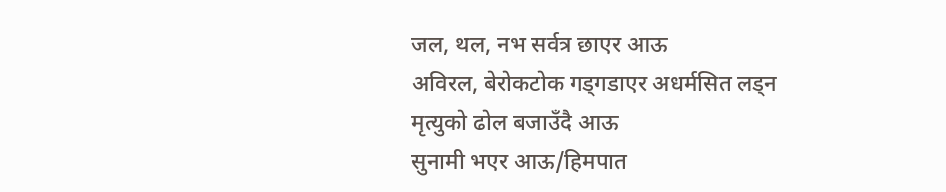जल, थल, नभ सर्वत्र छाएर आऊ
अविरल, बेरोकटोक गड्गडाएर अधर्मसित लड्न
मृत्युको ढोल बजाउँदै आऊ
सुनामी भएर आऊ/हिमपात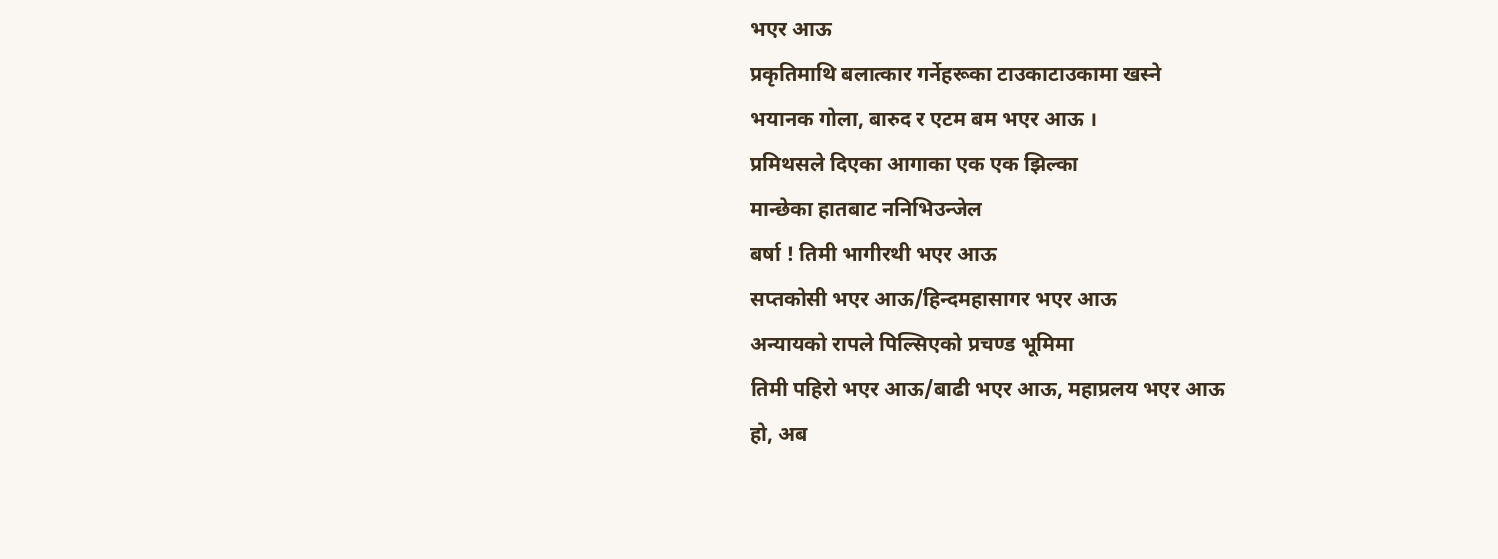भएर आऊ
प्रकृतिमाथि बलात्कार गर्नेहरूका टाउकाटाउकामा खस्ने
भयानक गोला, बारुद र एटम बम भएर आऊ ।
प्रमिथसले दिएका आगाका एक एक झिल्का
मान्छेका हातबाट ननिभिउन्जेल
बर्षा ! तिमी भागीरथी भएर आऊ
सप्तकोसी भएर आऊ/हिन्दमहासागर भएर आऊ
अन्यायको रापले पिल्सिएको प्रचण्ड भूमिमा
तिमी पहिरो भएर आऊ/बाढी भएर आऊ, महाप्रलय भएर आऊ
हो, अब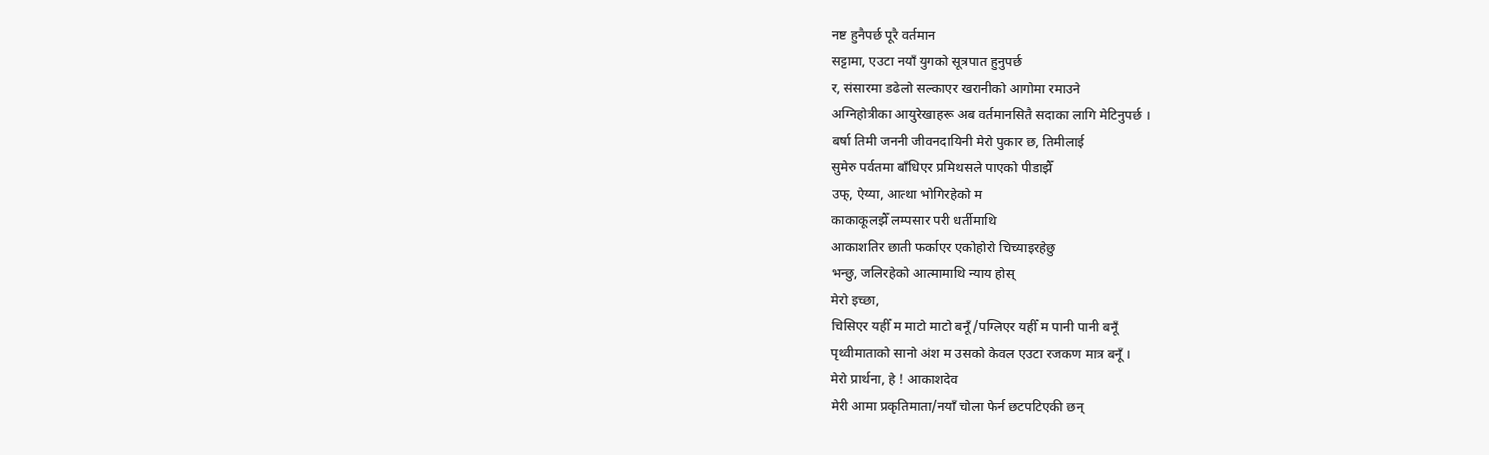नष्ट हुनैपर्छ पूरै वर्तमान
सट्टामा, एउटा नयाँ युगको सूत्रपात हुनुपर्छ
र, संसारमा डढेलो सल्काएर खरानीको आगोमा रमाउने
अग्निहोत्रीका आयुरेखाहरू अब वर्तमानसितै सदाका लागि मेटिनुपर्छ ।
बर्षा तिमी जननी जीवनदायिनी मेरो पुकार छ, तिमीलाई
सुमेरु पर्वतमा बाँधिएर प्रमिथसले पाएको पीडाझैँ
उफ्, ऐय्या, आत्था भोगिरहेको म
काकाकूलझैँ लम्पसार परी धर्तीमाथि
आकाशतिर छाती फर्काएर एकोहोरो चिच्याइरहेछु
भन्छु, जलिरहेको आत्मामाथि न्याय होस्
मेरो इच्छा,
चिसिएर यहीँ म माटो माटो बनूँ/पग्लिएर यहीँ म पानी पानी बनूँ
पृथ्वीमाताको सानो अंश म उसको केवल एउटा रजकण मात्र बनूँ ।
मेरो प्रार्थना, हे ! आकाशदेव
मेरी आमा प्रकृतिमाता/नयाँ चोला फेर्न छटपटिएकी छन्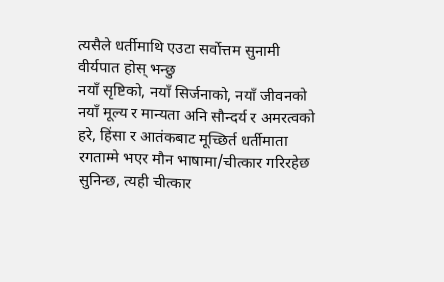त्यसैले धर्तीमाथि एउटा सर्वोत्तम सुनामी वीर्यपात होस् भन्छु
नयाँ सृष्टिको, नयाँ सिर्जनाको, नयाँ जीवनको
नयाँ मूल्य र मान्यता अनि सौन्दर्य र अमरत्वको
हरे, हिंसा र आतंकबाट मूच्छिर्त धर्तीमाता
रगताम्मे भएर मौन भाषामा/चीत्कार गरिरहेछ
सुनिन्छ, त्यही चीत्कार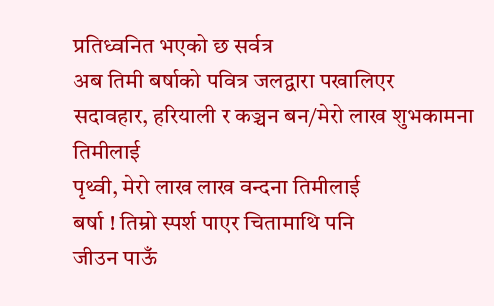प्रतिध्वनित भएको छ सर्वत्र
अब तिमी बर्षाको पवित्र जलद्वारा पखालिएर
सदावहार, हरियाली र कञ्चन बन/मेरो लाख शुभकामना तिमीलाई
पृथ्वी, मेरो लाख लाख वन्दना तिमीलाई
बर्षा ! तिम्रो स्पर्श पाएर चितामाथि पनि
जीउन पाऊँ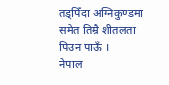तड्पिँदा अग्निकुण्डमा समेत तिम्रै शीतलता पिउन पाऊँ ।
नेपाल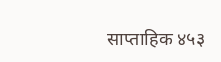साप्ताहिक ४५३